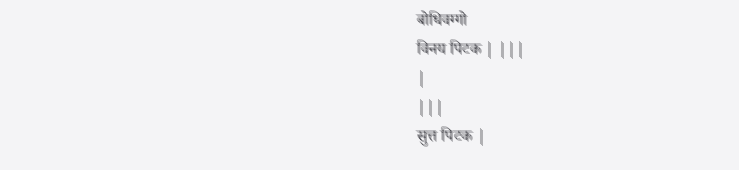बोधिवग्गो
विनय पिटक | |||
|
|||
सुत्त पिटक |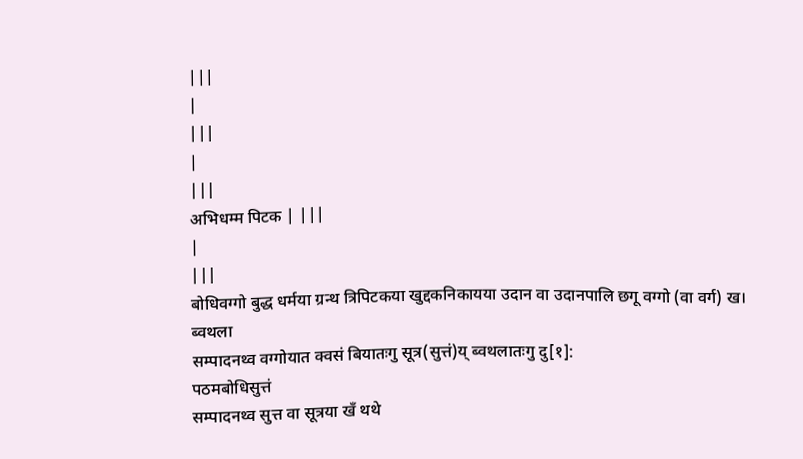|||
|
|||
|
|||
अभिधम्म पिटक | |||
|
|||
बोधिवग्गो बुद्ध धर्मया ग्रन्थ त्रिपिटकया खुद्दकनिकायया उदान वा उदानपालि छगू वग्गो (वा वर्ग) ख।
ब्वथला
सम्पादनथ्व वग्गोयात क्वसं बियातःगु सूत्र(सुत्तं)य् ब्वथलातःगु दु[१]:
पठमबोधिसुत्तं
सम्पादनथ्व सुत्त वा सूत्रया खँ थथे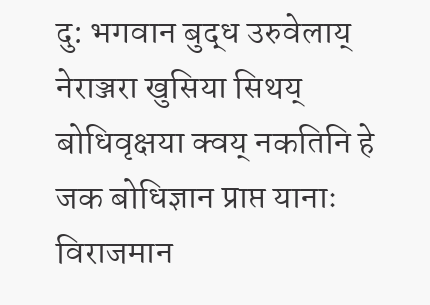दु: भगवान बुद्ध उरुवेलाय् नेराञ्जरा खुसिया सिथय् बोधिवृक्षया क्वय् नकतिनि हे जक बोधिज्ञान प्राप्त यानाः विराजमान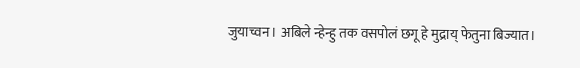जुयाच्वन। अबिले न्हेन्हु तक वसपोलं छगू हे मुद्राय् फेतुना बिज्यात।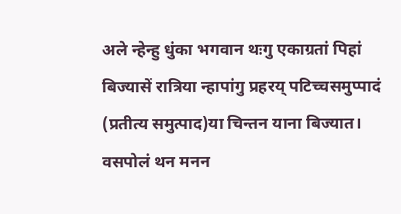अले न्हेन्हु धुंका भगवान थःगु एकाग्रतां पिहां बिज्यासें रात्रिया न्हापांगु प्रहरय् पटिच्चसमुप्पादं (प्रतीत्य समुत्पाद)या चिन्तन याना बिज्यात। वसपोलं थन मनन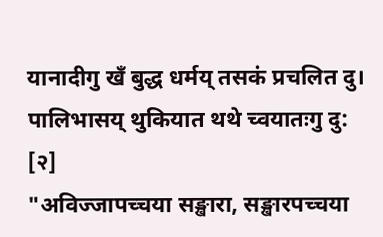यानादीगु खँ बुद्ध धर्मय् तसकं प्रचलित दु। पालिभासय् थुकियात थथे च्वयातःगु दु: [२]
"अविज्जापच्चया सङ्खारा, सङ्खारपच्चया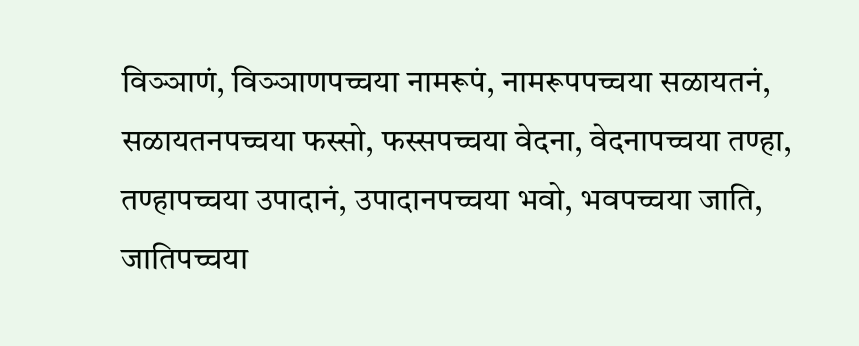विञ्ञाणं, विञ्ञाणपच्चया नामरूपं, नामरूपपच्चया सळायतनं, सळायतनपच्चया फस्सो, फस्सपच्चया वेदना, वेदनापच्चया तण्हा, तण्हापच्चया उपादानं, उपादानपच्चया भवो, भवपच्चया जाति, जातिपच्चया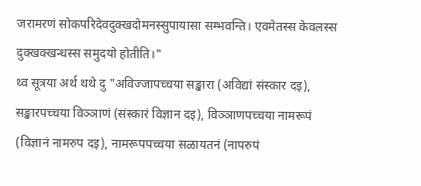जरामरणं सोकपरिदेवदुक्खदोमनस्सुपायासा सम्भवन्ति। एवमेतस्स केवलस्स दुक्खक्खन्धस्स समुदयो होतीति।"
थ्व सूत्रया अर्थ थथे दु "अविज्जापच्चया सङ्खारा (अविद्यां संस्कार दइ), सङ्खारपच्चया विञ्ञाणं (संस्कारं विज्ञान दइ), विञ्ञाणपच्चया नामरूपं (विज्ञानं नामरुप दइ), नामरूपपच्चया सळायतनं (नापरुपं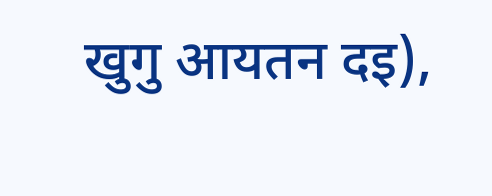खुगु आयतन दइ),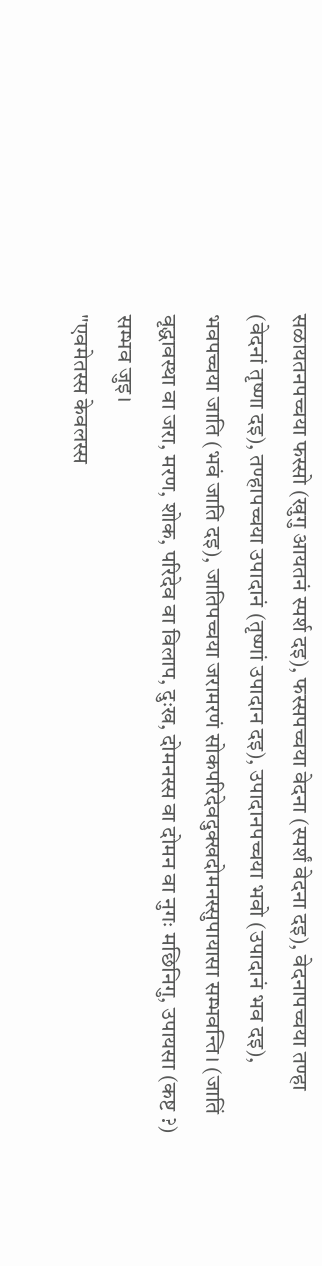सळायतनपच्चया फस्सो (खुगु आयतनं स्पर्श दइ), फस्सपच्चया वेदना (स्पर्शं वेदना दइ), वेदनापच्चया तण्हा (वेदनां तृष्णा दइ), तण्हापच्चया उपादानं (तृष्णां उपादान दइ), उपादानपच्चया भवो (उपादानं भव दइ), भवपच्चया जाति (भवं जाति दइ), जातिपच्चया जरामरणं सोकपरिदेवदुक्खदोमनस्सुपायासा सम्भवन्ति। (जातिं वृद्धावस्था वा जरा, मरण, शोक, परिदेव वा विलाप, दुःख, दोमनस्स वा दोमन वा नुगः मछिनिगु, उपायसा (कष्ट ?) सम्भव जुइ।
"एवमेतस्स केवलस्स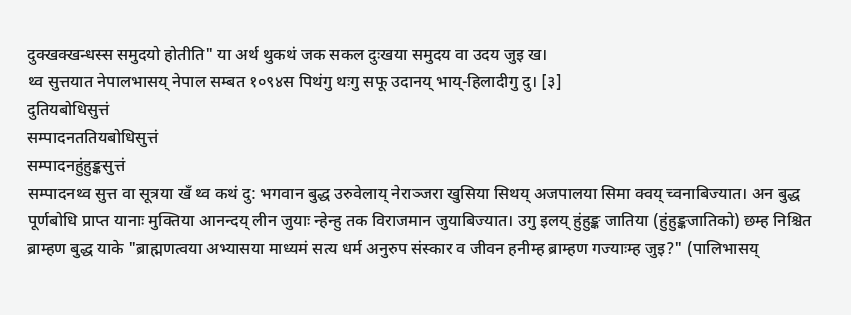दुक्खक्खन्धस्स समुदयो होतीति" या अर्थ थुकथं जक सकल दुःखया समुदय वा उदय जुइ ख।
थ्व सुत्तयात नेपालभासय् नेपाल सम्बत १०९४स पिथंगु थःगु सफू उदानय् भाय्-हिलादीगु दु। [३]
दुतियबोधिसुत्तं
सम्पादनततियबोधिसुत्तं
सम्पादनहुंहुङ्कसुत्तं
सम्पादनथ्व सुत्त वा सूत्रया खँ थ्व कथं दु: भगवान बुद्ध उरुवेलाय् नेराञ्जरा खुसिया सिथय् अजपालया सिमा क्वय् च्वनाबिज्यात। अन बुद्ध पूर्णबोधि प्राप्त यानाः मुक्तिया आनन्दय् लीन जुयाः न्हेन्हु तक विराजमान जुयाबिज्यात। उगु इलय् हुंहुङ्क जातिया (हुंहुङ्कजातिको) छम्ह निश्चित ब्राम्हण बुद्ध याके "ब्राह्मणत्वया अभ्यासया माध्यमं सत्य धर्म अनुरुप संस्कार व जीवन हनीम्ह ब्राम्हण गज्याःम्ह जुइ?" (पालिभासय्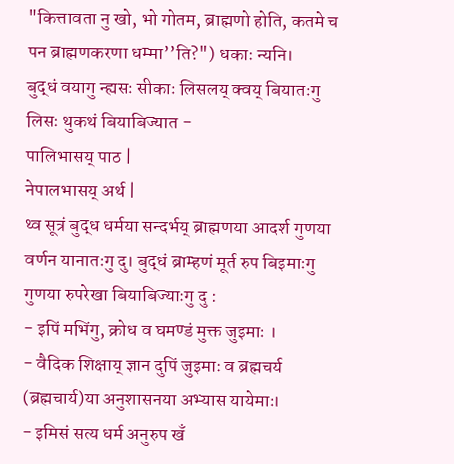"कित्तावता नु खो, भो गोतम, ब्राह्मणो होति, कतमे च पन ब्राह्मणकरणा धम्मा’’ति?") धकाः न्यनि।
बुद्धं वयागु न्ह्यसः सीकाः लिसलय् क्वय् बियातःगु लिसः थुकथं बियाबिज्यात -
पालिभासय् पाठ |
नेपालभासय् अर्थ |
थ्व सूत्रं बुद्ध धर्मया सन्दर्भय् ब्राह्मणया आदर्श गुणया वर्णन यानातःगु दु। बुद्धं ब्राम्हणं मूर्त रुप बिइमाःगु गुणया रुपरेखा बियाबिज्याःगु दु :
- इपिं मभिंगु, क्रोध व घमण्डं मुक्त जुइमाः ।
- वैदिक शिक्षाय् ज्ञान दुपिं जुइमाः व ब्रह्मचर्य (ब्रह्मचार्य)या अनुशासनया अभ्यास यायेमाः।
- इमिसं सत्य धर्म अनुरुप खँ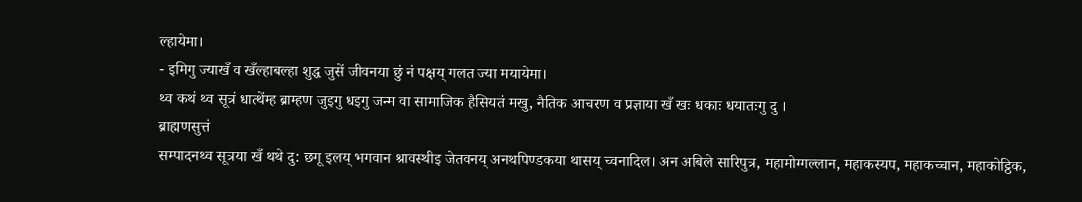ल्हायेमा।
- इमिगु ज्याखँ व खँल्हाबल्हा शुद्ध जुसें जीवनया छुं नं पक्षय् गलत ज्या मयायेमा।
थ्व कथं थ्व सूत्रं धात्थेंम्ह ब्राम्हण जुइगु धइगु जन्म वा सामाजिक हैसियतं मखु, नैतिक आचरण व प्रज्ञाया खँ खः धकाः धयातःगु दु ।
ब्राह्मणसुत्तं
सम्पादनथ्व सूत्रया खँ थथे दु: छगू इलय् भगवान श्रावस्थीइ जेतवनय् अनथपिण्डकया थासय् च्वनादिल। अन अबिले सारिपुत्र, महामोग्गल्लान, महाकस्यप, महाकच्चान, महाकोट्ठिक,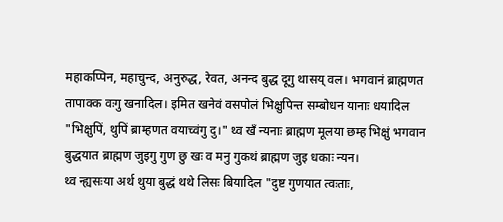महाकप्पिन, महाचुन्द, अनुरुद्ध, रेवत, अनन्द बुद्ध दूगु थासय् वल। भगवानं ब्राह्मणत तापाक्क वःगु खनादिल। इमित खनेवं वसपोलं भिक्षुपिन्त सम्बोधन यानाः धयादिल "भिक्षुपिं, थुपिं ब्राम्हणत वयाच्वंगु दु।" थ्व खँ न्यनाः ब्राह्मण मूलया छम्ह भिक्षुं भगवान बुद्धयात ब्राह्मण जुइगु गुण छु खः व मनु गुकथं ब्राह्मण जुइ धकाः न्यन।
थ्व न्ह्यसःया अर्थ थुया बुद्धं थथे लिसः बियादिल "दुष्ट गुणयात त्वःताः,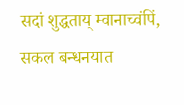सदां शुद्धताय् म्वानाच्वंपिं, सकल बन्धनयात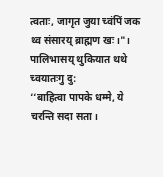त्वताः, जागृत जुया च्वंपिं जक थ्व संसारय् ब्राह्मण खः।"। पालिभासय् थुकियात थथे च्वयातःगु दु:
‘‘बाहित्वा पापके धम्मे, ये चरन्ति सदा सता।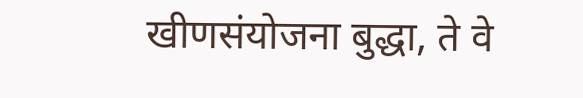खीणसंयोजना बुद्धा, ते वे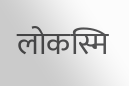लोकस्मि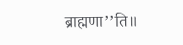ब्राह्मणा’’ति॥